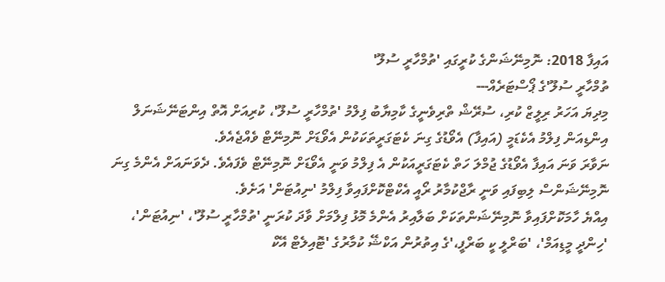އައިފާ 2018: ނޮމިނޭޝަންގެ ކުރީގައި 'ތުމްހާރީ ސުލޫ'
ތުމްހާރީ ސުލޫ'ގެ ޕޯސްޓަރެއް---
މިދިޔަ އަހަރު ރިލީޒް ކުރި، ސުރޭޝް ތްރިވެނީގެ ކާމިޔާބު ފިލްމު 'ތުމްހާރީ ސުލޫ'، ކުރިއަށް އޮތް އިންޓަނޭޝަނަލް އިންޑިއަން ފިލްމު އެކެޑަމީ (އައިފާ) އެވޯޑުގެ ގިނަ ކެޓަގަރީތަކަކުން އެވޯޑަށް ނޮމިނޭޓް ވެއްޖެއެވެ.
ނަވާރަ ވަނަ އައިފާ އެވޯޑުގެ ޖުމްލަ ހަތް ކެޓަގަރީއަކުން އެ ފިލްމު ވަނީ އެވޯޑަށް ނޮމިނޭޓް ވެފައެވެ. ދެވަނައަށް އެންމެ ގިނަ ނޮމިނޭޝަންސް ލިބިފައި ވަނީ ރާޖްކުމާރު ރޯއީ އެކްޓްކޮށްފައިވާ ފިލްމު 'ނިއުޓަން' އަށެވެ.
އިއްޔެ ހާމަކޮށްފައިވާ ނޮމިނޭޝަންތަކަށް ބަލާއިރު އެންމެ މޮޅު ފިލްމަށް ވާދަ ކުރަނީ 'ތުމްހާރީ ސުލޫ'، 'ނިއުޓަން'، 'ހިންދީ މީޑިއަމް'، 'ބަރްލީ ކީ ބަރްފީ،'ގެ އިތުރުން އަކްޝޭ ކުމާރުގެ 'ޓޮއިލެޓް އޭކް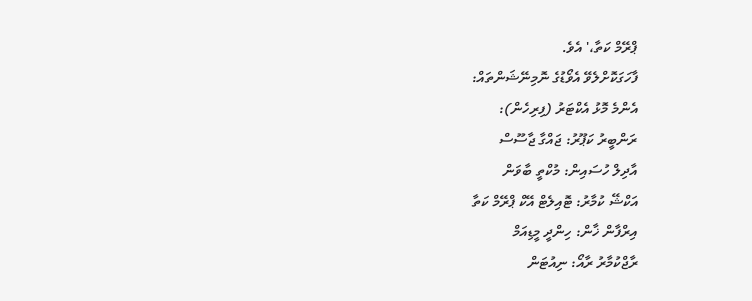ޕްރޭމް ކަތާ،' އެވެ.
ފާހަގަކޮށްލެވޭ އެވޯޑުގެ ނޮމިނޭޝަންތައް:
އެންމެ މޮޅު އެކްޓަރު (ފިރިހެން):
ރަންބީރު ކަޕޫރު: ޖައްގާ ޖާސޫސް
އާދިލް ހުސައިން: މުކްތީ ބާވަން
އަކްޝޭ ކުމާރު: ޓޮއިލެޓް އޭކް ޕްރޭމް ކަތާ
އިރްފާން ޚާން: ހިންދީ މީޑިއަމް
ރާޖްކުމާރު ރާއޯ: ނިއުޓަން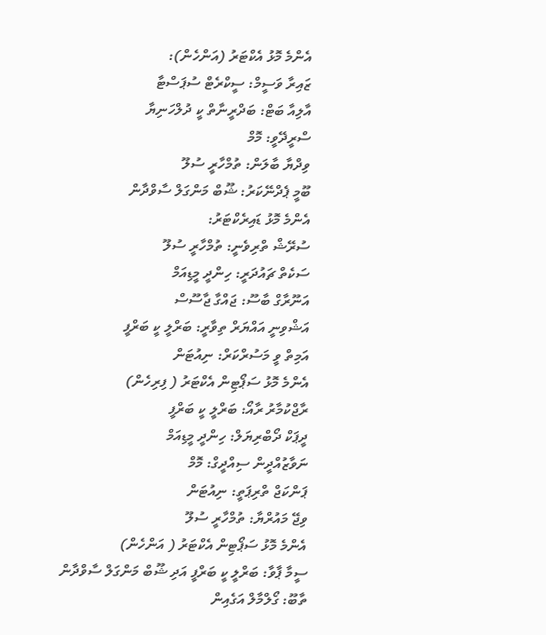އެންމެ މޮޅު އެކްޓަރު (އަންހެން):
ޒައިރާ ވަސީމް: ސީކްރެޓް ސުޕަސްޓާ
އާލިއާ ބަޓް: ބަދްރީނާތް ކީ ދުލްހަނިޔާ
ސްރީދޭވީ: މޮމް
ވިދްޔާ ބާލަން: ތުމްހާރީ ސުލޫ
ބޫމީ ޕެދްނޭކަރު: ޝޫބް މަންގަލް ސާވްދާން
އެންމެ މޮޅު ޑައިރެކްޓަރު:
ސުރޭޝް ތްރިވެނީ: ތުމްހާރީ ސުލޫ
ސަކެތް ޗައުދަރީ: ހިންދީ މީޑިއަމް
އަނޫރާގް ބާސޫ: ޖައްގާ ޖާސޫސް
އަޝްވިނީ އައްޔަރް ތިވާރީ: ބަރްލީ ކީ ބަރްފީ
އަމިތް ވީ މަސުރްކަރް: ނިއުޓަން
އެންމެ މޮޅު ސަޕޯޓިން އެކްޓަރު ( ފިރިހެން)
ރާޖްކުމާރު ރާއޯ: ބަރްލީ ކީ ބަރްފީ
ދީޕަކް ދޯބްރިޔަލް: ހިންދީ މީޑިއަމް
ނަވާޒުއްދީން ސިއްދީގް: މޮމް
ޕަންކަޖް ތްރިޕަތީ: ނިއުޓަން
ވިޖޭ މައުރްޔާ: ތުމްހާރީ ސުލޫ
އެންމެ މޮޅު ސަޕޯޓިން އެކްޓަރު ( އަންހެން)
ސީމާ ޕާވާ: ބަރްލީ ކީ ބަރްފީ އަދި ޝޫބް މަންގަލް ސާވްދާން
ތާބޫ: ގޯލްމާލް އަގެއިން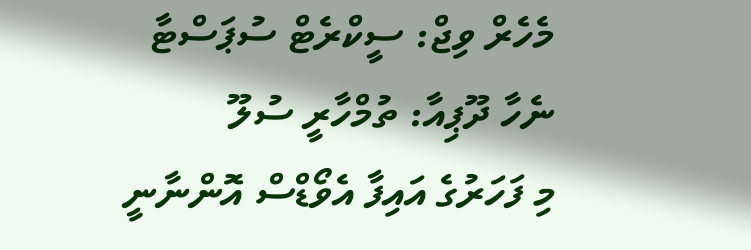މެހެރް ވިޖް: ސީކްރެޓް ސުޕަސްޓާ
ނެހާ ދޫޕިއާ: ތުމްހާރީ ސުލޫ
މި ފަހަރުގެ އައިފާ އެވޯޑްސް އޮންނާނީ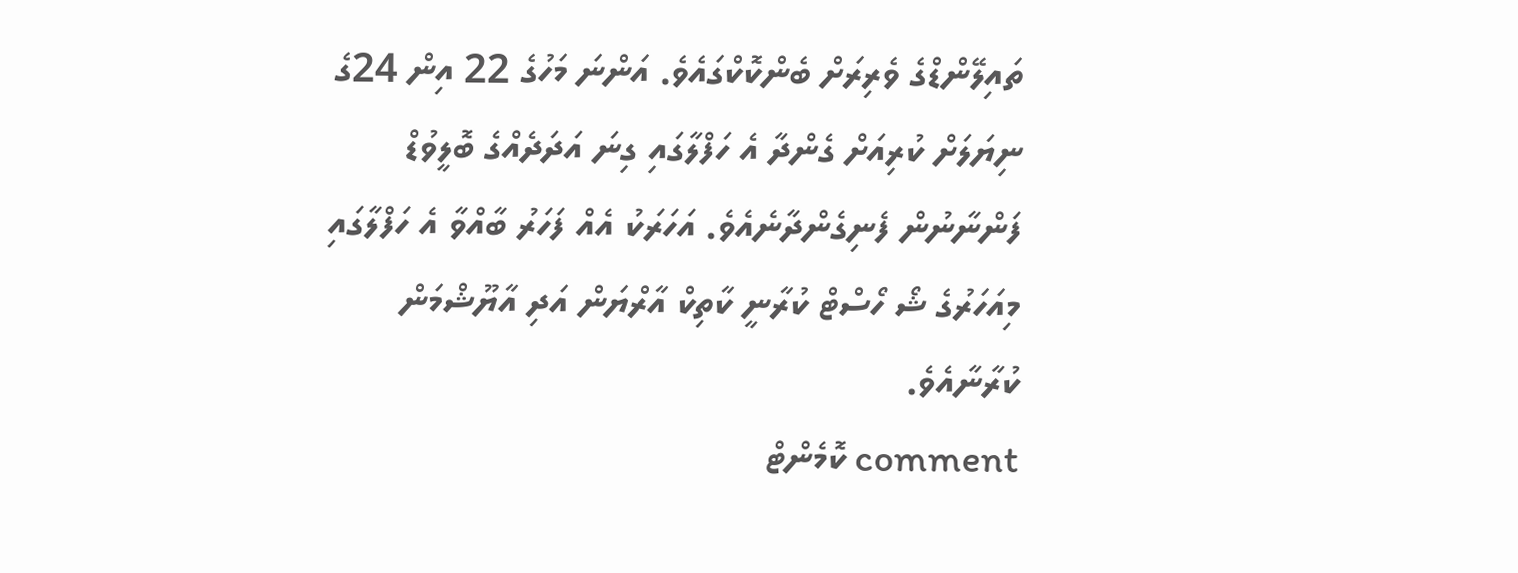ތައިލޭންޑްގެ ވެރިރަށް ބެންކޮކްގައެވެ. އަންނަ މަހުގެ 22 އިން 24ގެ ނިޔަލަށް ކުރިއަށް ގެންދާ އެ ހަފްލާގައި ގިނަ އަދަދެއްގެ ބޮލީވުޑް ފަންނާނުން ފެނިގެންދާނެއެވެ. އަހަރަކު އެއް ފަހަރު ބާއްވާ އެ ހަފްލާގައި މިއަހަރުގެ ޝޯ ހޯސްޓް ކުރާނީ ކާތިކް އާރްޔަން އަދި އާޔޫޝްމަން ކުރާނާއެވެ.
comment ކޮމެންޓް